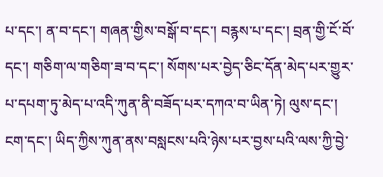པ་དང་། ན་བ་དང་། གཞན་གྱིས་བསྒོ་བ་དང་། བརྙས་པ་དང་། བྲན་གྱི་ངོ་བོ་དང་། གཅིག་ལ་གཅིག་ཟ་བ་དང་། སོགས་པར་བྱེད་ཅིང་དོན་མེད་པར་གྱུར་པ་དཔག་ཏུ་མེད་པ་འདི་ཀུན་ནི་བཟོད་པར་དཀའ་བ་ཡིན་ཏེ། ལུས་དང་། ངག་དང་། ཡིད་ཀྱིས་ཀུན་ནས་བསླངས་པའི་ཉེས་པར་བྱས་པའི་ལས་ཀྱི་བྱེ་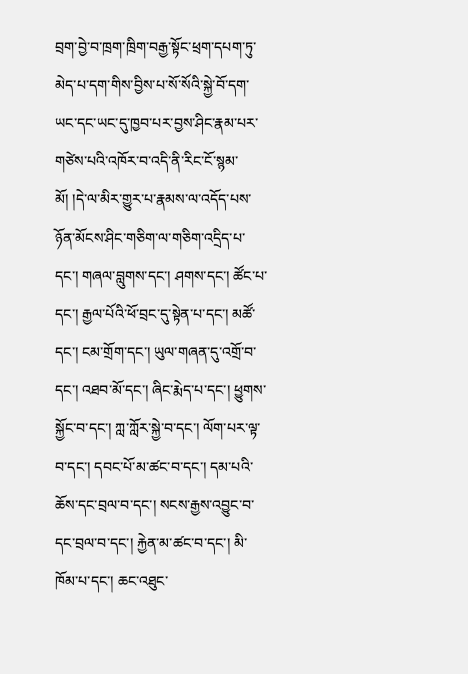བྲག་བྱེ་བ་ཁྲག་ཁྲིག་བརྒྱ་སྟོང་ཕྲག་དཔག་ཏུ་མེད་པ་དག་གིས་བྱིས་པ་སོ་སོའི་སྐྱེ་བོ་དག་ཡང་དང་ཡང་དུ་ཁྱབ་པར་བྱས་ཤིང་རྣམ་པར་གཙེས་པའི་འཁོར་བ་འདི་ནི་རིང་ངོ་སྙམ་མོ། །དེ་ལ་མིར་གྱུར་པ་རྣམས་ལ་འདོད་པས་ཉོན་མོངས་ཤིང་གཅིག་ལ་གཅིག་འདྲིད་པ་དང་། གཞལ་བླུགས་དང་། ཤགས་དང་། ཚོང་པ་དང་། རྒྱལ་པོའི་ཕོ་བྲང་དུ་སྟེན་པ་དང་། མཚོ་དང་། ངམ་གྲོག་དང་། ཡུལ་གཞན་དུ་འགྲོ་བ་དང་། འཐབ་མོ་དང་། ཞིང་རྨེད་པ་དང་། ཕྱུགས་སྐྱོང་བ་དང་། ཀླ་ཀློར་སྐྱེ་བ་དང་། ལོག་པར་ལྟ་བ་དང་། དབང་པོ་མ་ཚང་བ་དང་། དམ་པའི་ཆོས་དང་བྲལ་བ་དང་། སངས་རྒྱས་འབྱུང་བ་དང་བྲལ་བ་དང་། རྐྱེན་མ་ཚང་བ་དང་། མི་ཁོམ་པ་དང་། ཆང་འཐུང་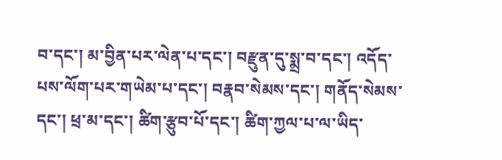བ་དང་། མ་བྱིན་པར་ལེན་པ་དང་། བརྫུན་དུ་སྨྲ་བ་དང་། འདོད་པས་ལོག་པར་གཡེམ་པ་དང་། བརྣབ་སེམས་དང་། གནོད་སེམས་དང་། ཕྲ་མ་དང་། ཚིག་རྩུབ་པོ་དང་། ཚིག་ཀྱལ་པ་ལ་ཡིད་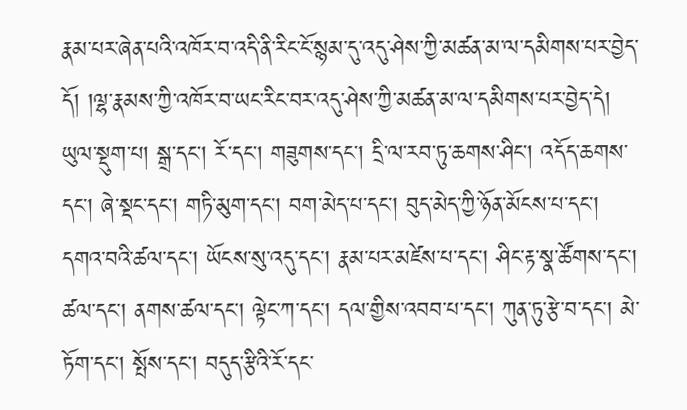རྣམ་པར་ཞེན་པའི་འཁོར་བ་འདི་ནི་རིང་ངོ་སྙམ་དུ་འདུ་ཤེས་ཀྱི་མཚན་མ་ལ་དམིགས་པར་བྱེད་དོ། །ལྷ་རྣམས་ཀྱི་འཁོར་བ་ཡང་རིང་བར་འདུ་ཤེས་ཀྱི་མཚན་མ་ལ་དམིགས་པར་བྱེད་དེ། ཡུལ་སྡུག་པ། སྒྲ་དང་། རོ་དང་། གཟུགས་དང་། དྲི་ལ་རབ་ཏུ་ཆགས་ཤིང་། འདོད་ཆགས་དང་། ཞེ་སྡང་དང་། གཏི་མུག་དང་། བག་མེད་པ་དང་། བུད་མེད་ཀྱི་ཉོན་མོངས་པ་དང་། དགའ་བའི་ཚལ་དང་། ཡོངས་སུ་འདུ་དང་། རྣམ་པར་མཛེས་པ་དང་། ཤིང་རྟ་སྣ་ཚོགས་དང་། ཚལ་དང་། ནགས་ཚལ་དང་། ལྟེང་ཀ་དང་། དལ་གྱིས་འབབ་པ་དང་། ཀུན་ཏུ་རྩེ་བ་དང་། མེ་ཏོག་དང་། སྤོས་དང་། བདུད་རྩིའི་རོ་དང་